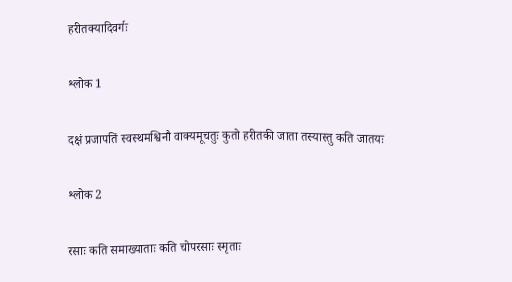हरीतक्यादिवर्गः

श्लोक 1

दक्षं प्रजापतिं स्वस्थमश्विनौ वाक्यमूचतुः कुतो हरीतकी जाता तस्यास्तु कति जातयः

श्लोक 2

रसाः कति समाख्याताः कति चोपरसाः स्मृताः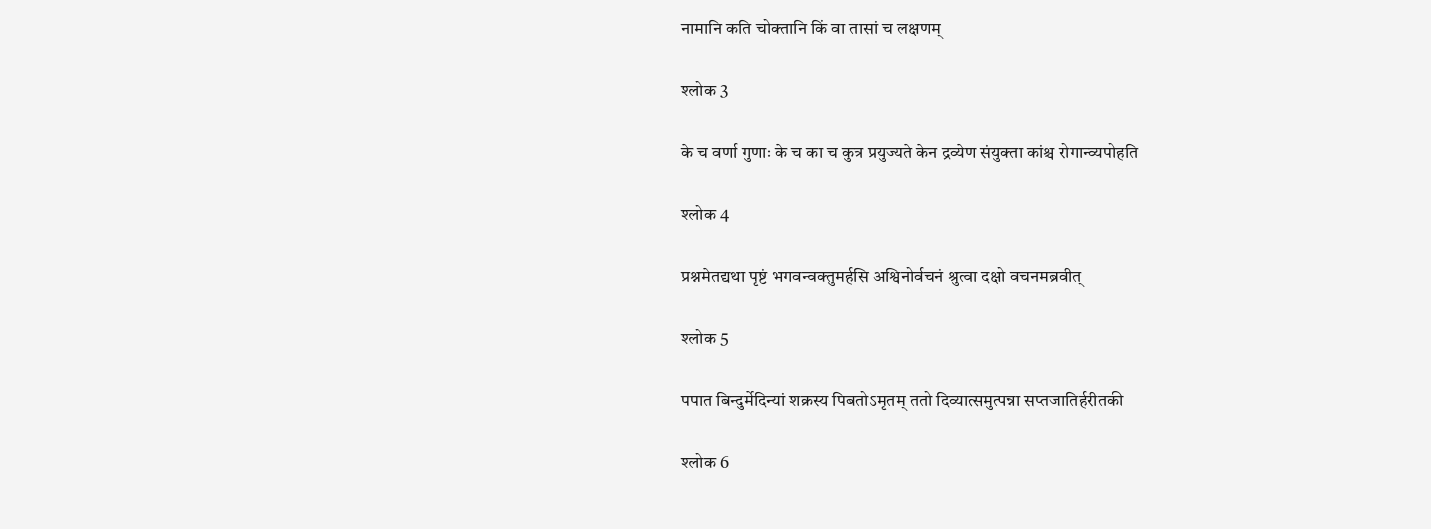नामानि कति चोक्तानि किं वा तासां च लक्षणम्

श्लोक 3

के च वर्णा गुणाः के च का च कुत्र प्रयुज्यते केन द्रव्येण संयुक्ता कांश्च रोगान्व्यपोहति

श्लोक 4

प्रश्नमेतद्यथा पृष्टं भगवन्वक्तुमर्हसि अश्विनोर्वचनं श्रुत्वा दक्षो वचनमब्रवीत्

श्लोक 5

पपात बिन्दुर्मेदिन्यां शक्रस्य पिबतोऽमृतम् ततो दिव्यात्समुत्पन्ना सप्तजातिर्हरीतकी

श्लोक 6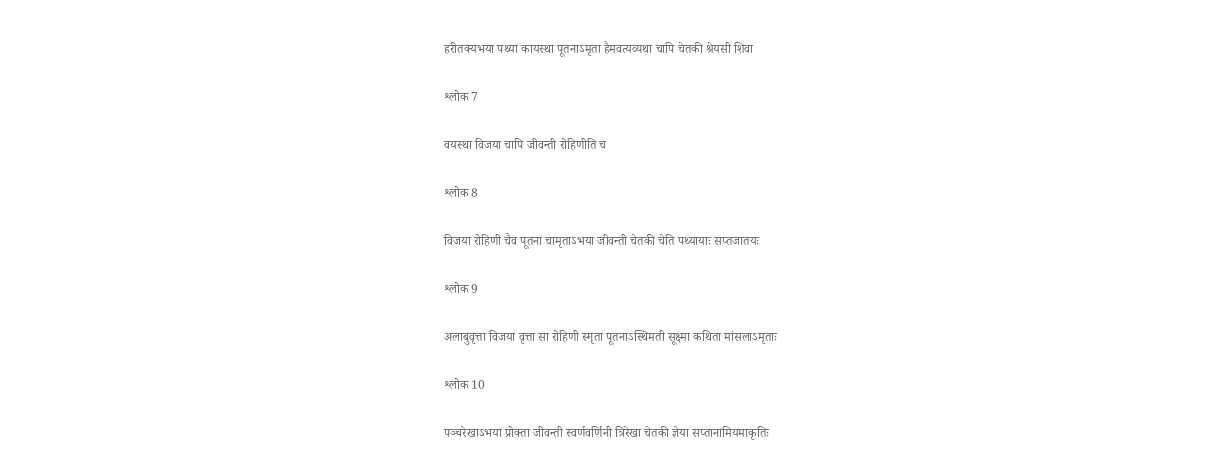हरीतक्यभया पथ्या कायस्था पूतनाऽमृता हैमवत्यव्यथा चापि चेतकी श्रेयसी शिवा

श्लोक 7

वयस्था विजया चापि जीवन्ती रोहिणीति च

श्लोक 8

विजया रोहिणी चैव पूतना चामृताऽभया जीवन्ती चेतकी चेति पथ्यायाः सप्तजातयः

श्लोक 9

अलाबुवृत्ता विजया वृत्ता सा रोहिणी स्मृता पूतनाऽस्थिमती सूक्ष्मा कथिता मांसलाऽमृताः

श्लोक 10

पञ्चरेखाऽभया प्रोक्ता जीवन्ती स्वर्णवर्णिनी त्रिरेखा चेतकी ज्ञेया सप्तानामियमाकृतिः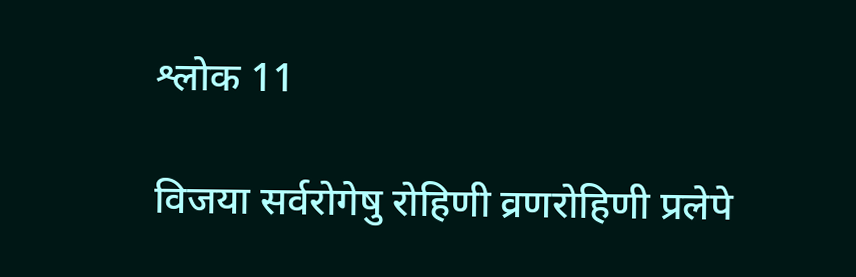श्लोक 11

विजया सर्वरोगेषु रोहिणी व्रणरोहिणी प्रलेपे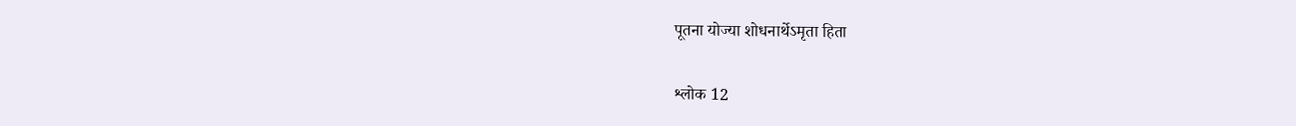पूतना योज्या शोधनार्थेऽमृता हिता

श्लोक 12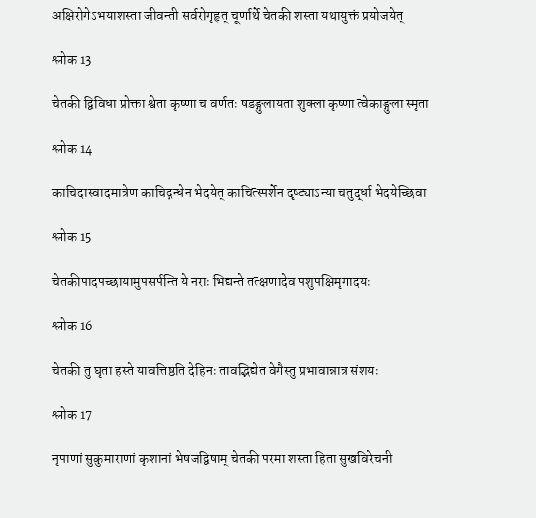अक्षिरोगेऽभयाशस्ता जीवन्ती सर्वरोगृहृत् चूर्णार्थे चेतकी शस्ता यथायुक्तं प्रयोजयेत्

श्लोक 13

चेतकी द्विविधा प्रोक्ता श्वेता कृष्णा च वर्णतः षडङ्गुलायता शुक्ला कृष्णा त्वेकाङ्गुला स्मृता

श्लोक 14

काचिदास्वादमात्रेण काचिद्गन्धेन भेदयेत् काचित्स्पर्शेन दृष्ट्याऽन्या चतुर्द्धा भेदयेच्छिवा

श्लोक 15

चेतकीपादपच्छायामुपसर्पन्ति ये नराः भिद्यन्ते तत्क्षणादेव पशुपक्षिमृगादयः

श्लोक 16

चेतकी तु घृता हस्ते यावत्तिष्ठति देहिनः तावद्भिद्येत वेगैस्तु प्रभावान्नात्र संशयः

श्लोक 17

नृपाणां सुकुमाराणां कृशानां भेषजद्विषाम् चेतकी परमा शस्ता हिता सुखविरेचनी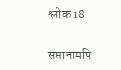श्लोक 18

सप्तानामपि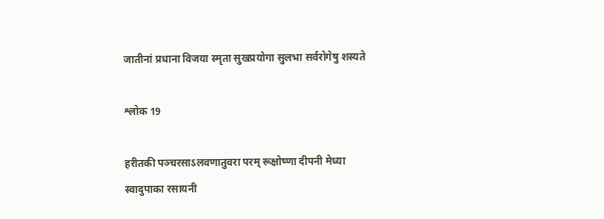जातीनां प्रधाना विजया स्मृता सुखप्रयोगा सुलभा सर्वरोगेषु शस्यते

श्लोक 19

हरीतकी पञ्चरसाऽलवणातुवरा परम् रूक्षोष्णा दीपनी मेध्या स्वादुपाका रसायनी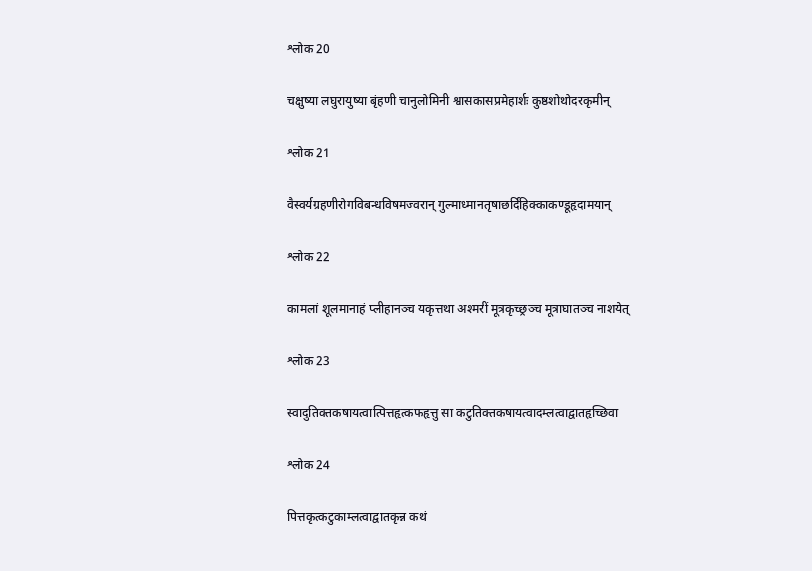श्लोक 20

चक्षुष्या लघुरायुष्या बृंहणी चानुलोमिनी श्वासकासप्रमेहार्शः कुष्ठशोथोदरकृमीन्

श्लोक 21

वैस्वर्यग्रहणीरोगविबन्धविषमज्वरान् गुल्माध्मानतृषाछर्दिहिक्काकण्डूहृदामयान्

श्लोक 22

कामलां शूलमानाहं प्लीहानञ्च यकृत्तथा अश्मरीं मूत्रकृच्छ्रञ्च मूत्राघातञ्च नाशयेत्

श्लोक 23

स्वादुतिक्तकषायत्वात्पित्तहृत्कफहृत्तु सा कटुतिक्तकषायत्वादम्लत्वाद्वातहृच्छिवा

श्लोक 24

पित्तकृत्कटुकाम्लत्वाद्वातकृन्न कथं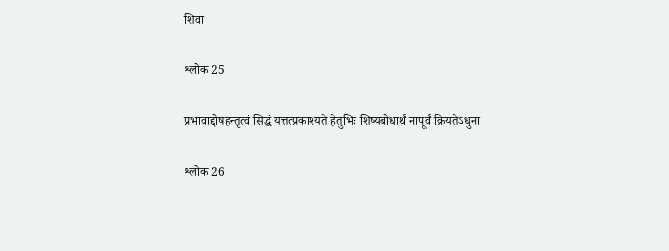शिवा

श्लोक 25

प्रभावाद्दोषहन्तृत्वं सिद्धं यत्तत्प्रकाश्यते हेतुभिः शिष्यबोधार्थं नापूर्वं क्रियतेऽधुना

श्लोक 26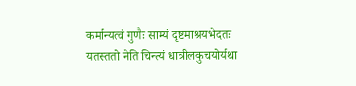कर्मान्यत्वं गुणैः साम्यं दृष्टमाश्रयभेदतः यतस्ततो नेति चिन्त्यं धात्रीलकुचयोर्यथा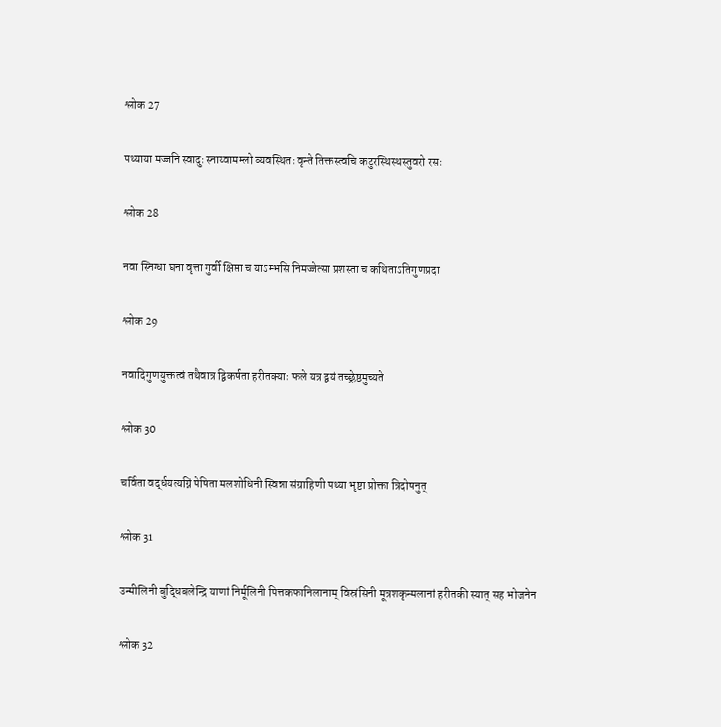श्लोक 27

पथ्याया मज्जनि स्वादुः स्नाय्वामम्लो व्यवस्थितः वृन्ते तिक्तस्त्वचि कटुरस्थिस्थस्तुवरो रसः

श्लोक 28

नवा स्निग्धा घना वृत्ता गुर्वी क्षिप्ता च याऽम्भसि निमज्जेत्सा प्रशस्ता च कथिताऽतिगुणप्रदा

श्लोक 29

नवादिगुणयुक्तत्वं तथैवात्र द्विकर्षता हरीतक्याः फले यत्र द्वयं तच्छ्रेष्ठमुच्यते

श्लोक 30

चर्विता वर्द्धयत्यग्निं पेषिता मलशोधिनी स्विन्ना संग्राहिणी पथ्या भृष्टा प्रोक्ता त्रिदोषनुत्

श्लोक 31

उन्मीलिनी बुद्धिबलेन्द्रि याणां निर्मूलिनी पित्तकफानिलानाम् विस्रंसिनी मूत्रशकृन्मलानां हरीतकी स्यात् सह भोजनेन

श्लोक 32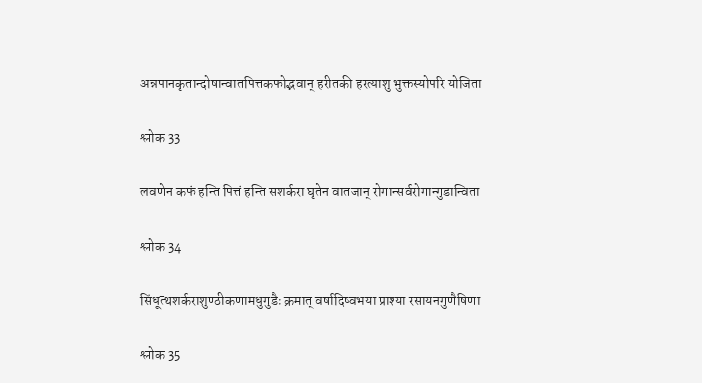अन्नपानकृतान्दोषान्वातपित्तकफोद्भवान् हरीतकी हरत्याशु भुक्तस्योपरि योजिता

श्लोक 33

लवणेन कफं हन्ति पित्तं हन्ति सशर्करा घृतेन वातजान् रोगान्सर्वरोगान्गुडान्विता

श्लोक 34

सिंधूत्थशर्कराशुण्ठीकणामधुगुडैः क्रमात् वर्षादिष्वभया प्राश्या रसायनगुणैषिणा

श्लोक 35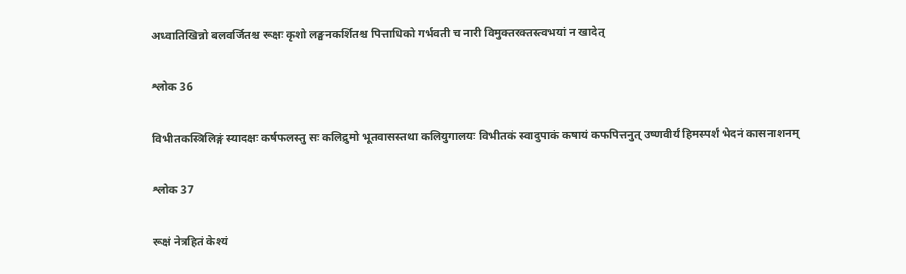अध्वातिखिन्नो बलवर्जितश्च रूक्षः कृशो लङ्घनकर्शितश्च पित्ताधिको गर्भवती च नारी विमुक्तरक्तस्त्वभयां न खादेत्

श्लोक 36

विभीतकस्त्रिलिङ्गं स्यादक्षः कर्षफलस्तु सः कलिद्रुमो भूतवासस्तथा कलियुगालयः विभीतकं स्वादुपाकं कषायं कफपित्तनुत् उष्णवीर्यं हिमस्पर्शं भेदनं कासनाशनम्

श्लोक 37

रूक्षं नेत्रहितं केश्यं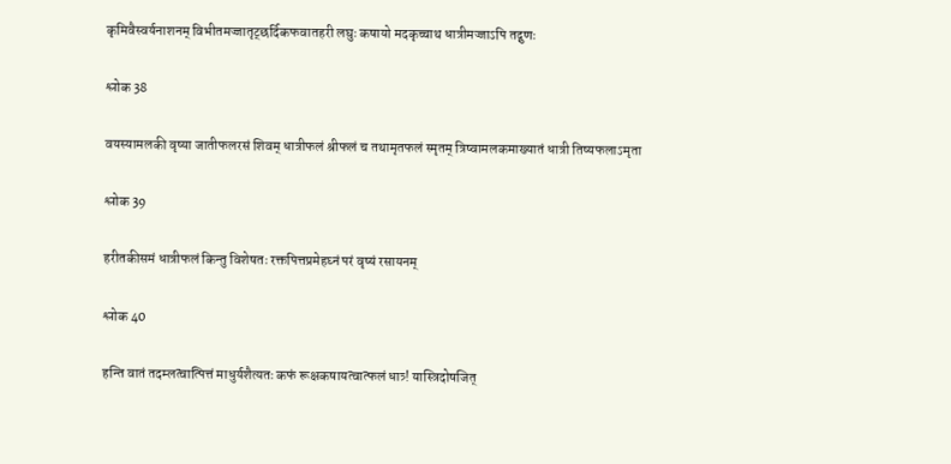कृमिवैस्वर्यनाशनम् विभीतमज्जातृट्छर्दिकफवातहरी लघुः कषायो मदकृच्चाथ धात्रीमज्जाऽपि तद्गुणः

श्लोक 38

वयस्यामलकी वृष्या जातीफलरसं शिवम् धात्रीफलं श्रीफलं च तथामृतफलं स्मृतम् त्रिष्वामलकमाख्यातं धात्री तिष्यफलाऽमृता

श्लोक 39

हरीतकीसमं धात्रीफलं किन्तु विशेषतः रक्तपित्तप्रमेहघ्नं परं वृष्यं रसायनम्

श्लोक 40

हन्ति वातं तदम्लत्वात्पित्तं माधुर्यशैत्यतः कफं रूक्षकषायत्वात्फलं धात्र्! यास्त्रिदोषजित्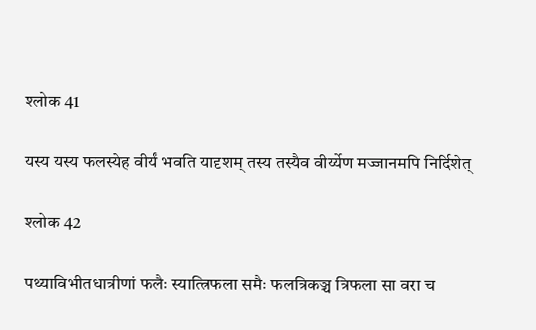श्लोक 41

यस्य यस्य फलस्येह वीर्यं भवति यादृशम् तस्य तस्यैव वीर्य्येण मज्जानमपि निर्दिशेत्

श्लोक 42

पथ्याविभीतधात्रीणां फलैः स्यात्त्रिफला समैः फलत्रिकञ्च त्रिफला सा वरा च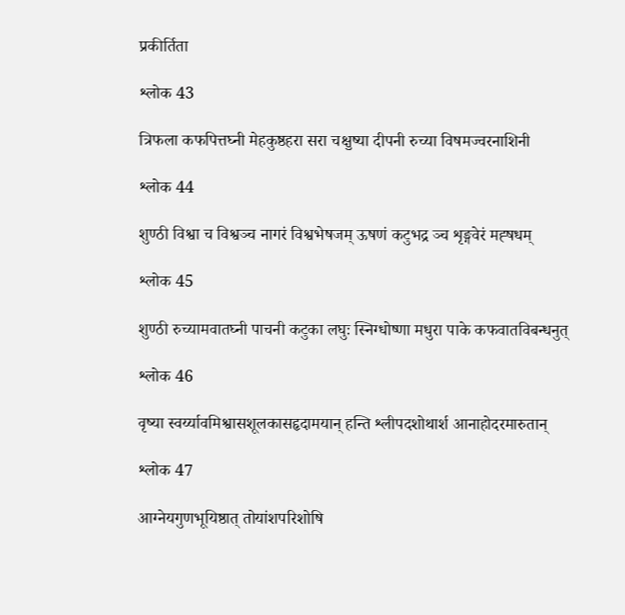प्रकीर्तिता

श्लोक 43

त्रिफला कफपित्तघ्नी मेहकुष्ठहरा सरा चक्षुष्या दीपनी रुच्या विषमज्वरनाशिनी

श्लोक 44

शुण्ठी विश्वा च विश्वञ्च नागरं विश्वभेषजम् ऊषणं कटुभद्र ञ्च शृङ्गवेरं मह्षधम्

श्लोक 45

शुण्ठी रुच्यामवातघ्नी पाचनी कटुका लघुः स्निग्धोष्णा मधुरा पाके कफवातविबन्धनुत्

श्लोक 46

वृष्या स्वर्य्यावमिश्वासशूलकासहृदामयान् हन्ति श्लीपदशोथार्श आनाहोदरमारुतान्

श्लोक 47

आग्नेयगुणभूयिष्ठात् तोयांशपरिशोषि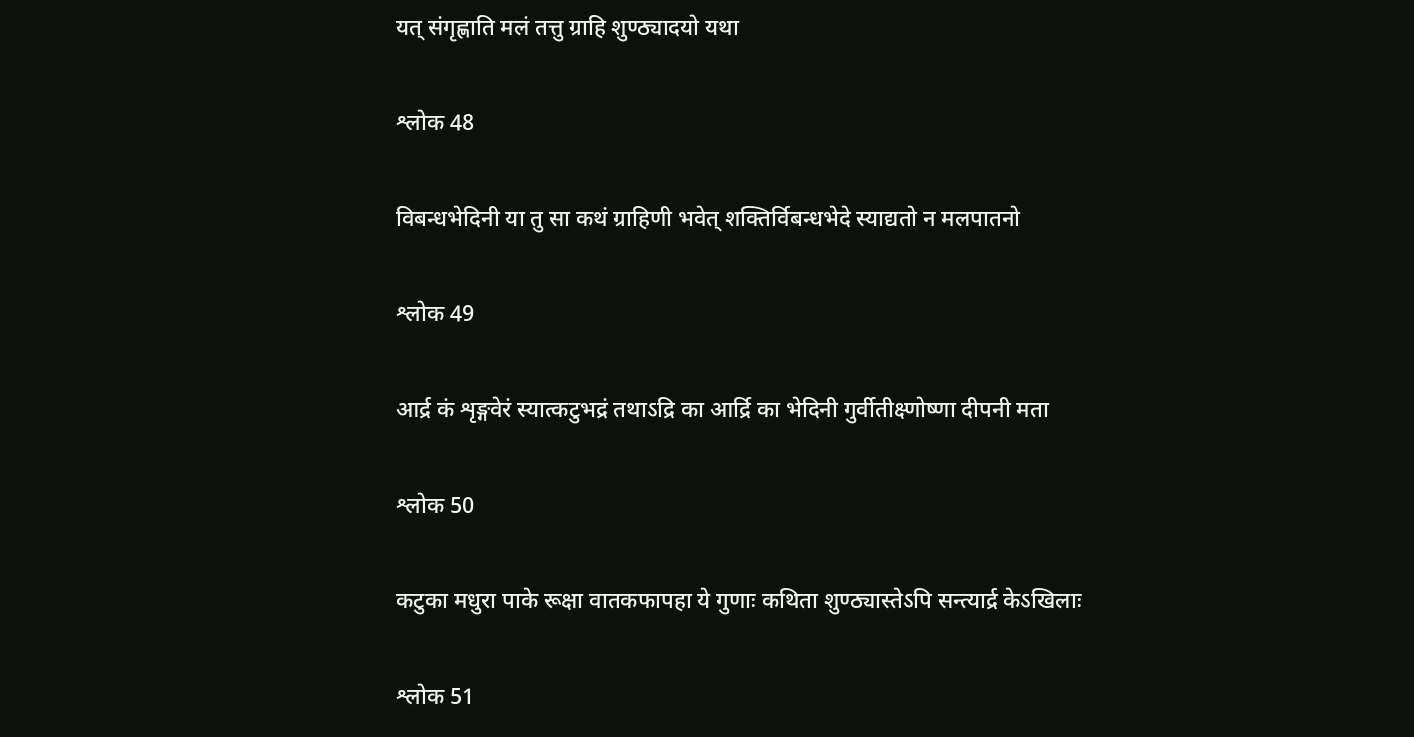यत् संगृह्णाति मलं तत्तु ग्राहि शुण्ठ्यादयो यथा

श्लोक 48

विबन्धभेदिनी या तु सा कथं ग्राहिणी भवेत् शक्तिर्विबन्धभेदे स्याद्यतो न मलपातनो

श्लोक 49

आर्द्र कं शृङ्गवेरं स्यात्कटुभद्रं तथाऽद्रि का आर्द्रि का भेदिनी गुर्वीतीक्ष्णोष्णा दीपनी मता

श्लोक 50

कटुका मधुरा पाके रूक्षा वातकफापहा ये गुणाः कथिता शुण्ठ्यास्तेऽपि सन्त्यार्द्र केऽखिलाः

श्लोक 51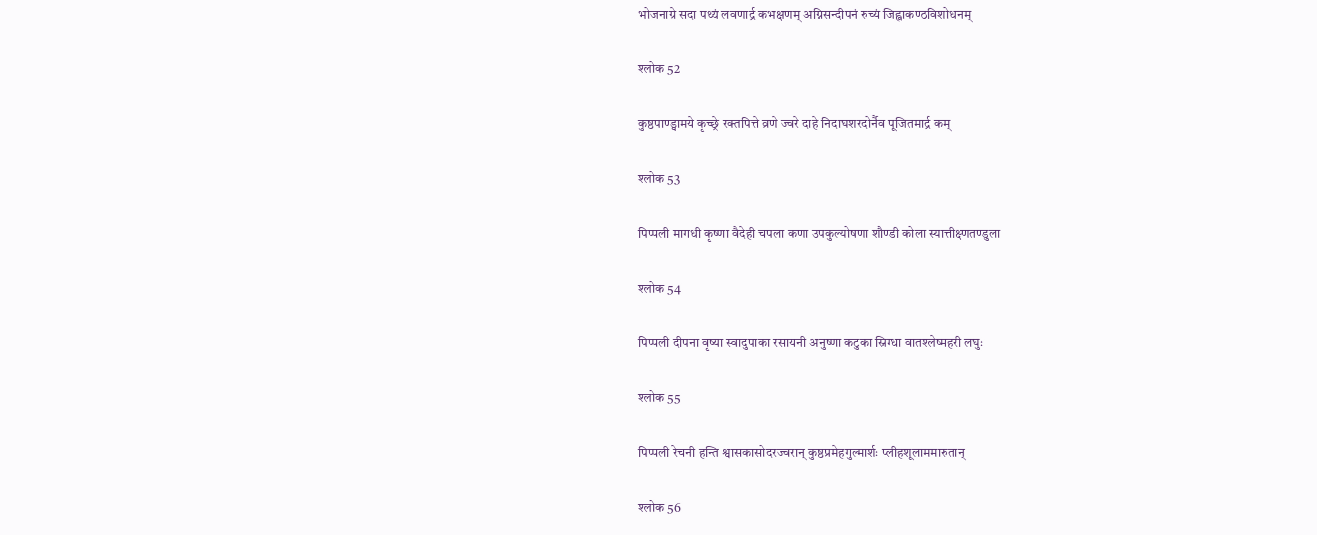भोजनाग्रे सदा पथ्यं लवणार्द्र कभक्षणम् अग्निसन्दीपनं रुच्यं जिह्वाकण्ठविशोधनम्

श्लोक 52

कुष्ठपाण्ड्वामये कृच्छ्रे रक्तपित्ते व्रणे ज्वरे दाहे निदाघशरदोर्नैव पूजितमार्द्र कम्

श्लोक 53

पिप्पली मागधी कृष्णा वैदेही चपला कणा उपकुल्योषणा शौण्डी कोला स्यात्तीक्ष्णतण्डुला

श्लोक 54

पिप्पली दीपना वृष्या स्वादुपाका रसायनी अनुष्णा कटुका स्निग्धा वातश्लेष्महरी लघुः

श्लोक 55

पिप्पली रेचनी हन्ति श्वासकासोदरज्वरान् कुष्ठप्रमेहगुल्मार्शः प्लीहशूलाममारुतान्

श्लोक 56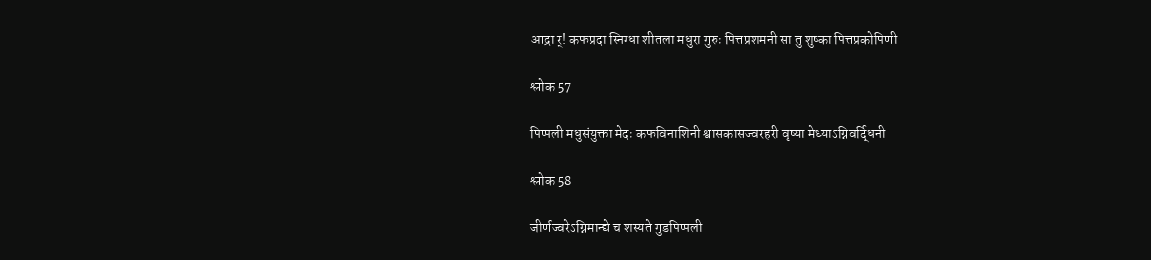आद्रा र्! कफप्रदा स्निग्धा शीतला मधुरा गुरुः पित्तप्रशमनी सा तु शुष्का पित्तप्रकोपिणी

श्लोक 57

पिप्पली मधुसंयुक्ता मेदः कफविनाशिनी श्वासकासज्वरहरी वृष्या मेध्याऽग्निवर्द्धिनी

श्लोक 58

जीर्णज्वरेऽग्निमान्द्ये च शस्यते गुडपिप्पली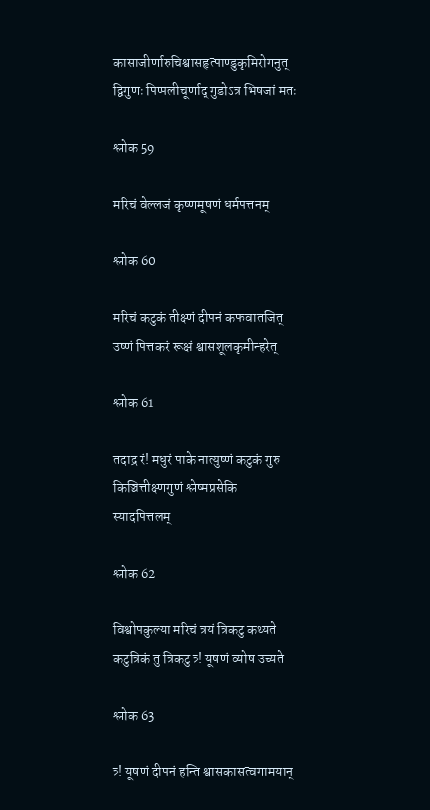कासाजीर्णारुचिश्वासहृत्पाण्डुकृमिरोगनुत् द्विगुणः पिप्पलीचूर्णाद् गुडोऽत्र भिषजां मतः

श्लोक 59

मरिचं वेल्लजं कृष्णमूषणं धर्मपत्तनम्

श्लोक 60

मरिचं कटुकं तीक्ष्णं दीपनं कफवातजित् उष्णं पित्तकरं रूक्षं श्वासशूलकृमीन्हरेत्

श्लोक 61

तदाद्र रं! मधुरं पाके नात्युष्णं कटुकं गुरु किञ्चित्तीक्ष्णगुणं श्लेष्मप्रसेकि स्यादपित्तलम्

श्लोक 62

विश्वोपकुल्या मरिचं त्रयं त्रिकटु कथ्यते कटुत्रिकं तु त्रिकटु त्र्! यूषणं व्योष उच्यते

श्लोक 63

त्र्! यूषणं दीपनं हन्ति श्वासकासत्वगामयान्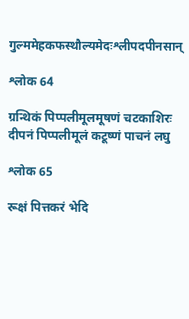गुल्ममेहकफस्थौल्यमेदःश्लीपदपीनसान्

श्लोक 64

ग्रन्थिकं पिप्पलीमूलमूषणं चटकाशिरः दीपनं पिप्पलीमूलं कटूष्णं पाचनं लघु

श्लोक 65

रूक्षं पित्तकरं भेदि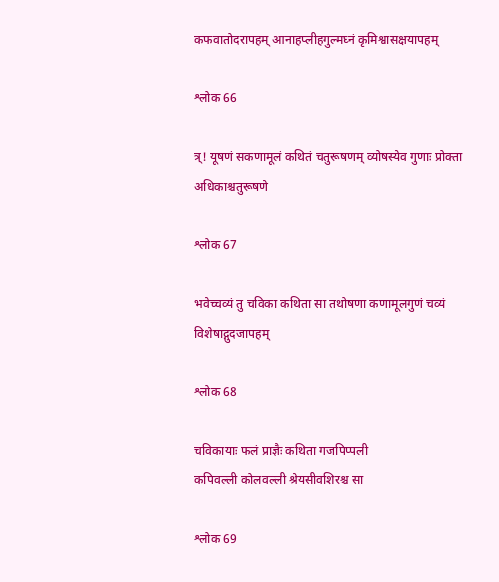कफवातोदरापहम् आनाहप्लीहगुल्मघ्नं कृमिश्वासक्षयापहम्

श्लोक 66

त्र्! यूषणं सकणामूलं कथितं चतुरूषणम् व्योषस्येव गुणाः प्रोक्ता अधिकाश्चतुरूषणे

श्लोक 67

भवेच्चव्यं तु चविका कथिता सा तथोषणा कणामूलगुणं चव्यं विशेषाद्गुदजापहम्

श्लोक 68

चविकायाः फलं प्राज्ञैः कथिता गजपिप्पली
कपिवल्ली कोलवल्ली श्रेयसीवशिरश्च सा

श्लोक 69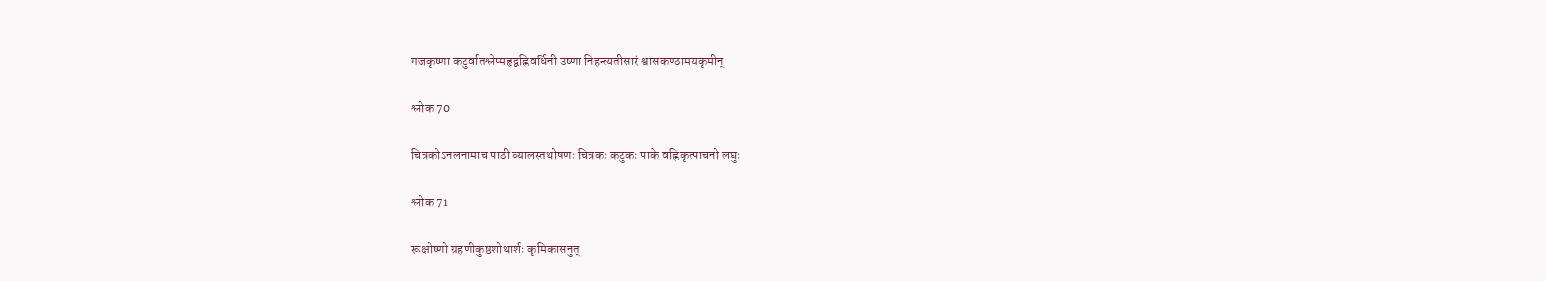गजकृष्णा कटुर्वातश्लेप्महृद्वह्निवर्धिनी उष्णा निहन्त्यतीसारं श्वासकण्ठामयकृमीन्

श्लोक 70

चित्रकोऽनलनामाच पाठी व्यालस्तथोषणः चित्रकः कटुकः पाके वह्निकृत्पाचनो लघुः

श्लोक 71

रूक्षोष्णो ग्रहणीकुष्ठशोथार्शः कृमिकासनुत्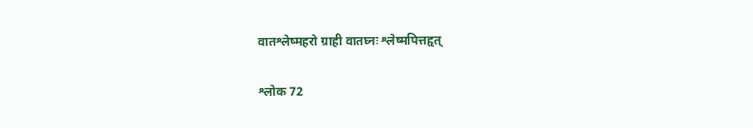वातश्लेष्महरो ग्राही वातघ्नः श्लेष्मपित्तहृत्

श्लोक 72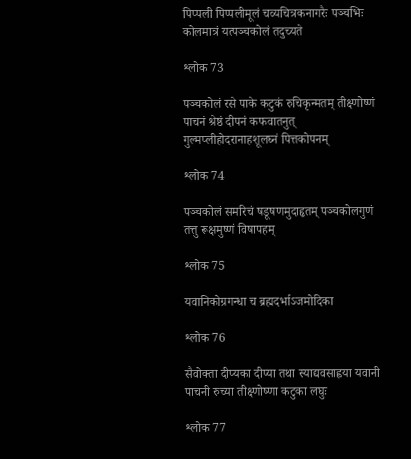पिप्पली पिप्पलीमूलं चव्यचित्रकनागरैः पञ्चभिः कोलमात्रं यत्पञ्चकोलं तदुच्यते

श्लोक 73

पञ्चकोलं रसे पाके कटुकं रुचिकृन्मतम् तीक्ष्णोष्णं पाचनं श्रेष्ठं दीपनं कफवातनुत् गुल्मप्लीहोदरानाहशूलघ्नं पित्तकोपनम्

श्लोक 74

पञ्चकोलं समरिचं षडूषणमुदाहृतम् पञ्चकोलगुणं तत्तु रूक्षमुष्णं विषापहम्

श्लोक 75

यवानिकोग्रगन्धा च ब्रह्मदर्भाऽजमोदिका

श्लोक 76

सैवोक्ता दीप्यका दीप्या तथा स्याद्यवसाह्वया यवानी पाचनी रुच्या तीक्ष्णोष्णा कटुका लघुः

श्लोक 77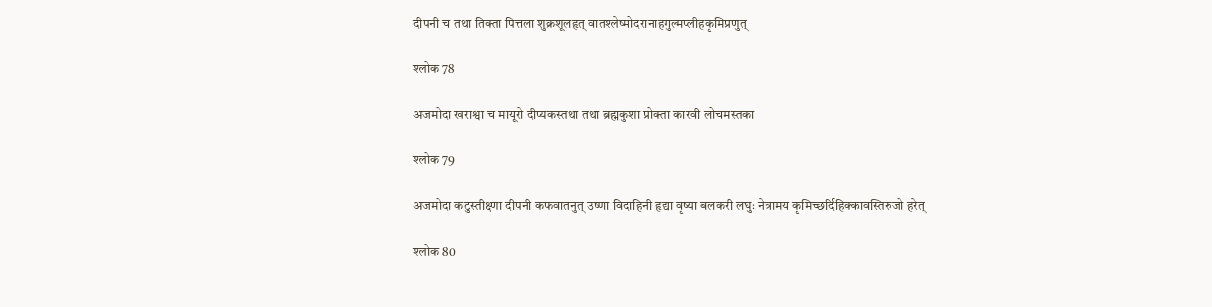दीपनी च तथा तिक्ता पित्तला शुक्रशूलहृत् वातश्लेष्मोदरानाहगुल्मप्लीहकृमिप्रणुत्

श्लोक 78

अजमोदा खराश्वा च मायूरो दीप्यकस्तथा तथा ब्रह्मकुशा प्रोक्ता कारवी लोचमस्तका

श्लोक 79

अजमोदा कटुस्तीक्ष्णा दीपनी कफवातनुत् उष्णा विदाहिनी हृद्या वृष्या बलकरी लघुः नेत्रामय कृमिच्छर्दिहिक्कावस्तिरुजो हरेत्

श्लोक 80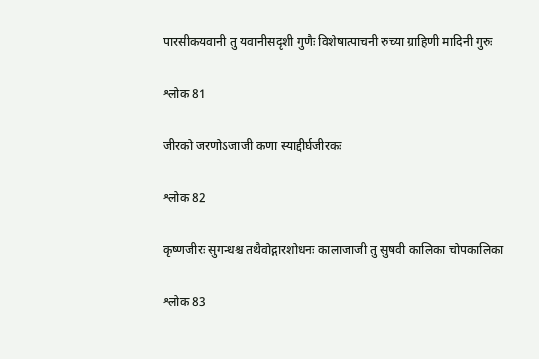पारसीकयवानी तु यवानीसदृशी गुणैः विशेषात्पाचनी रुच्या ग्राहिणी मादिनी गुरुः

श्लोक 81

जीरको जरणोऽजाजी कणा स्याद्दीर्घजीरकः

श्लोक 82

कृष्णजीरः सुगन्धश्च तथैवोद्गारशोधनः कालाजाजी तु सुषवी कालिका चोपकालिका

श्लोक 83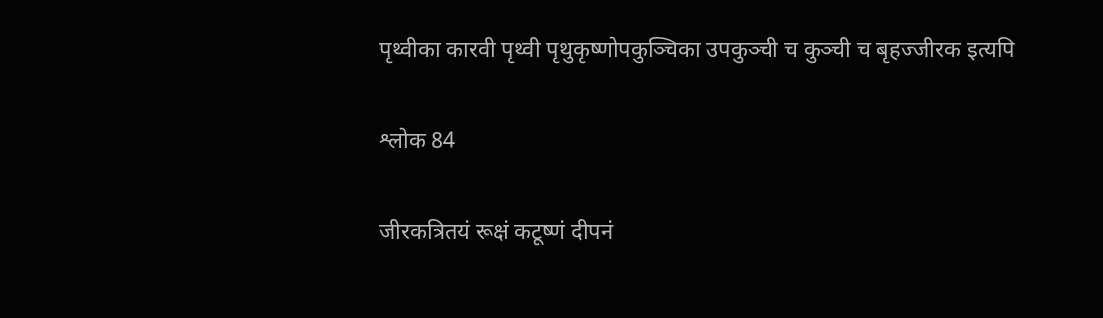पृथ्वीका कारवी पृथ्वी पृथुकृष्णोपकुञ्चिका उपकुञ्ची च कुञ्ची च बृहज्जीरक इत्यपि

श्लोक 84

जीरकत्रितयं रूक्षं कटूष्णं दीपनं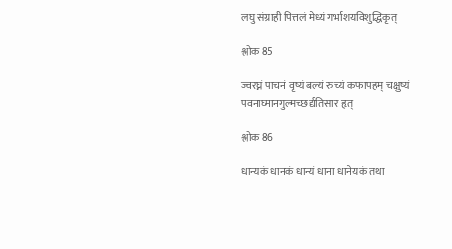लघु संग्राही पित्तलं मेध्यं गर्भाशयविशुद्धिकृत्

श्लोक 85

ज्वरघ्नं पाचनं वृष्यं बल्यं रुच्यं कफापहम् चक्षुष्यं पवनाघ्मानगुल्मच्छर्द्यतिसार हृत्

श्लोक 86

धान्यकं धानकं धान्यं धाना धानेयकं तथा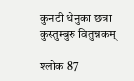कुनटी धेनुका छत्रा कुस्तुम्बुरु वितुन्नकम्

श्लोक 87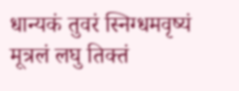धान्यकं तुवरं स्निग्धमवृष्यं मूत्रलं लघु तिक्तं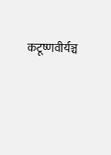कटूष्णवीर्यञ्च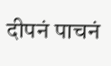दीपनं पाचनं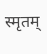स्मृतम्